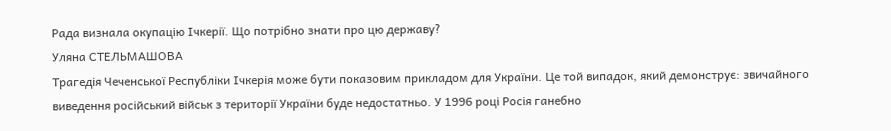Рада визнала окупацію Ічкерії. Що потрібно знати про цю державу?
Уляна СТЕЛЬМАШОВА
Трагедія Чеченської Республіки Ічкерія може бути показовим прикладом для України. Це той випадок, який демонструє: звичайного виведення російський військ з території України буде недостатньо. У 1996 році Росія ганебно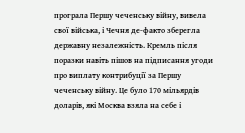програла Першу чеченську війну, вивела свої війська, і Чечня де-факто зберегла державну незалежність. Кремль після поразки навіть пішов на підписання угоди про виплату контрибуції за Першу чеченську війну. Це було 170 мільярдів доларів, які Москва взяла на себе і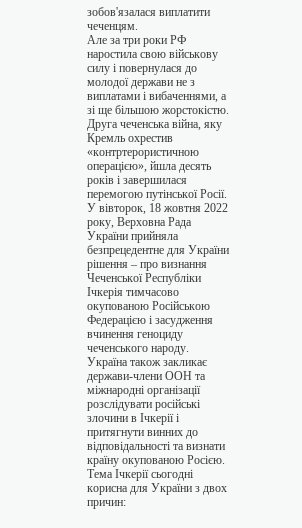зобов'язалася виплатити чеченцям.
Але за три роки РФ наростила свою військову силу і повернулася до молодої держави не з виплатами і вибаченнями, а зі ще більшою жорстокістю. Друга чеченська війна, яку Кремль охрестив «контртерористичною операцією», йшла десять років і завершилася перемогою путінської Росії.
У вівторок, 18 жовтня 2022 року, Верховна Рада України прийняла безпрецедентне для України рішення – про визнання Чеченської Республіки Ічкерія тимчасово окупованою Російською Федерацією і засудження вчинення геноциду чеченського народу.
Україна також закликає держави-члени ООН та міжнародні організації розслідувати російські злочини в Ічкерії і притягнути винних до відповідальності та визнати країну окупованою Росією.
Тема Ічкерії сьогодні корисна для України з двох причин: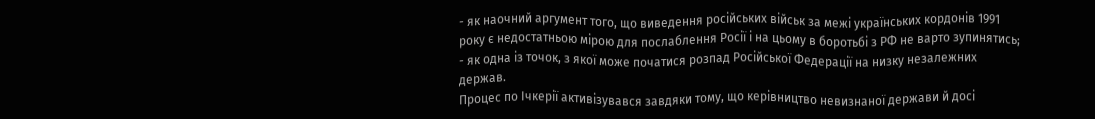- як наочний аргумент того, що виведення російських військ за межі українських кордонів 1991 року є недостатньою мірою для послаблення Росії і на цьому в боротьбі з РФ не варто зупинятись;
- як одна із точок, з якої може початися розпад Російської Федерації на низку незалежних держав.
Процес по Ічкерії активізувався завдяки тому, що керівництво невизнаної держави й досі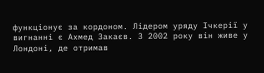функціонує за кордоном. Лідером уряду Ічкерії у вигнанні є Ахмед Закаєв. З 2002 року він живе у Лондоні, де отримав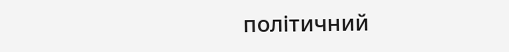політичний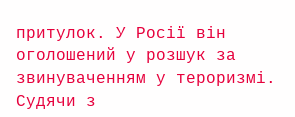притулок. У Росії він оголошений у розшук за звинуваченням у тероризмі.
Судячи з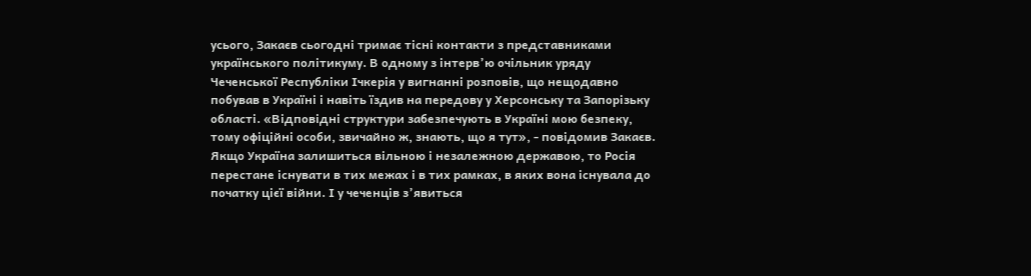усього, Закаєв сьогодні тримає тісні контакти з представниками українського політикуму. В одному з інтерв’ю очільник уряду Чеченської Республіки Ічкерія у вигнанні розповів, що нещодавно побував в Україні і навіть їздив на передову у Херсонську та Запорізьку області. «Відповідні структури забезпечують в Україні мою безпеку, тому офіційні особи, звичайно ж, знають, що я тут», - повідомив Закаєв.
Якщо Україна залишиться вільною і незалежною державою, то Росія перестане існувати в тих межах і в тих рамках, в яких вона існувала до початку цієї війни. І у чеченців з’явиться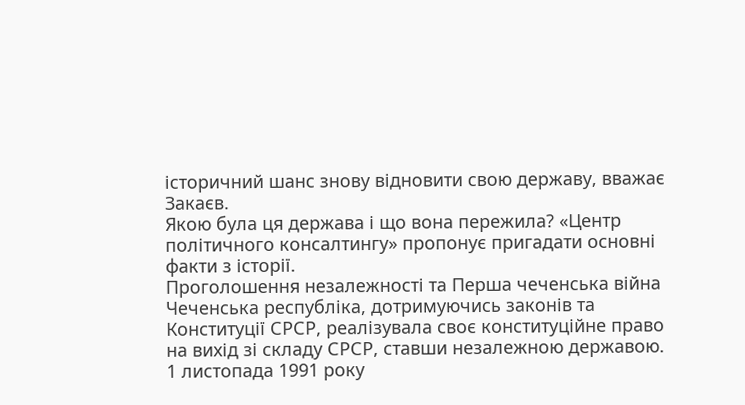історичний шанс знову відновити свою державу, вважає Закаєв.
Якою була ця держава і що вона пережила? «Центр політичного консалтингу» пропонує пригадати основні факти з історії.
Проголошення незалежності та Перша чеченська війна
Чеченська республіка, дотримуючись законів та Конституції СРСР, реалізувала своє конституційне право на вихід зі складу СРСР, ставши незалежною державою.
1 листопада 1991 року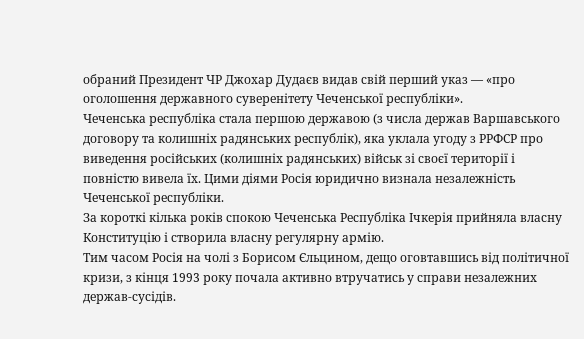обраний Президент ЧР Джохар Дудаєв видав свій перший указ — «про оголошення державного суверенітету Чеченської республіки».
Чеченська республіка стала першою державою (з числа держав Варшавського договору та колишніх радянських республік), яка уклала угоду з РРФСР про виведення російських (колишніх радянських) військ зі своєї території і повністю вивела їх. Цими діями Росія юридично визнала незалежність Чеченської республіки.
За короткі кілька років спокою Чеченська Республіка Ічкерія прийняла власну Конституцію і створила власну регулярну армію.
Тим часом Росія на чолі з Борисом Єльцином, дещо оговтавшись від політичної кризи, з кінця 1993 року почала активно втручатись у справи незалежних держав-сусідів.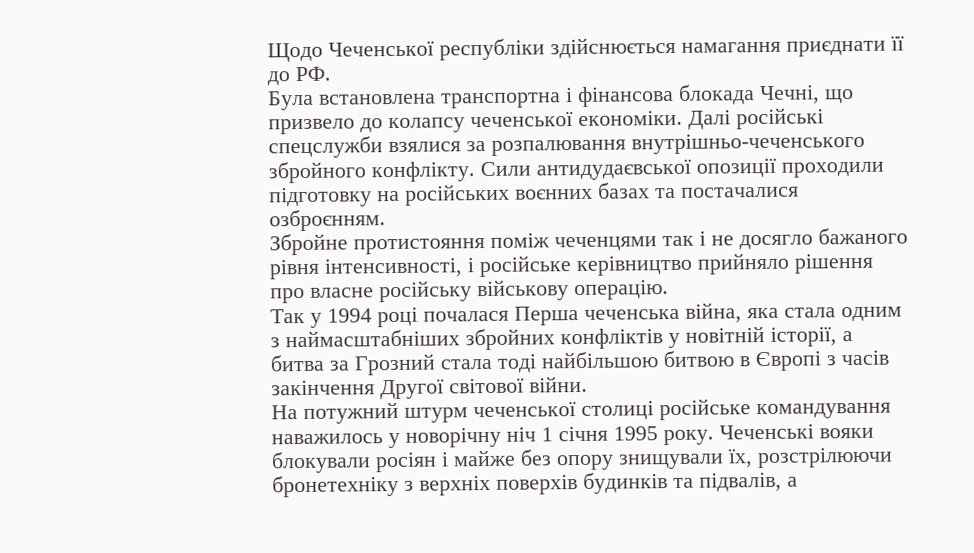Щодо Чеченської республіки здійснюється намагання приєднати її до РФ.
Була встановлена транспортна і фінансова блокада Чечні, що призвело до колапсу чеченської економіки. Далі російські спецслужби взялися за розпалювання внутрішньо-чеченського збройного конфлікту. Сили антидудаєвської опозиції проходили підготовку на російських воєнних базах та постачалися озброєнням.
Збройне протистояння поміж чеченцями так і не досягло бажаного рівня інтенсивності, і російське керівництво прийняло рішення про власне російську військову операцію.
Так у 1994 році почалася Перша чеченська війна, яка стала одним з наймасштабніших збройних конфліктів у новітній історії, а битва за Грозний стала тоді найбільшою битвою в Європі з часів закінчення Другої світової війни.
На потужний штурм чеченської столиці російське командування наважилось у новорічну ніч 1 січня 1995 року. Чеченські вояки блокували росіян і майже без опору знищували їх, розстрілюючи бронетехніку з верхніх поверхів будинків та підвалів, а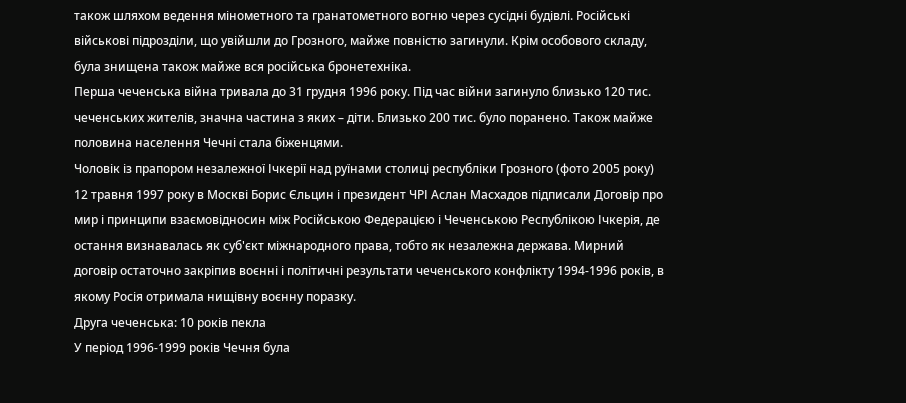також шляхом ведення мінометного та гранатометного вогню через сусідні будівлі. Російські військові підрозділи, що увійшли до Грозного, майже повністю загинули. Крім особового складу, була знищена також майже вся російська бронетехніка.
Перша чеченська війна тривала до 31 грудня 1996 року. Під час війни загинуло близько 120 тис. чеченських жителів, значна частина з яких – діти. Близько 200 тис. було поранено. Також майже половина населення Чечні стала біженцями.
Чоловік із прапором незалежної Ічкерії над руїнами столиці республіки Грозного (фото 2005 року)
12 травня 1997 року в Москві Борис Єльцин і президент ЧРІ Аслан Масхадов підписали Договір про мир і принципи взаємовідносин між Російською Федерацією і Чеченською Республікою Ічкерія, де остання визнавалась як суб'єкт міжнародного права, тобто як незалежна держава. Мирний договір остаточно закріпив воєнні і політичні результати чеченського конфлікту 1994-1996 років, в якому Росія отримала нищівну воєнну поразку.
Друга чеченська: 10 років пекла
У період 1996-1999 років Чечня була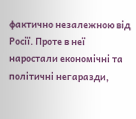фактично незалежною від Росії. Проте в неї наростали економічні та політичні негаразди,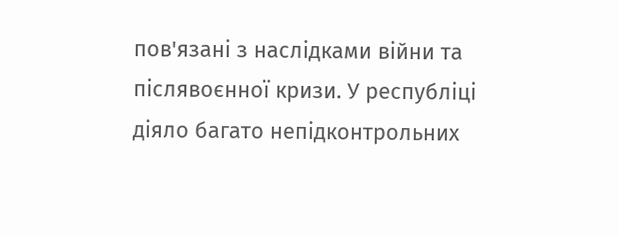пов'язані з наслідками війни та післявоєнної кризи. У республіці діяло багато непідконтрольних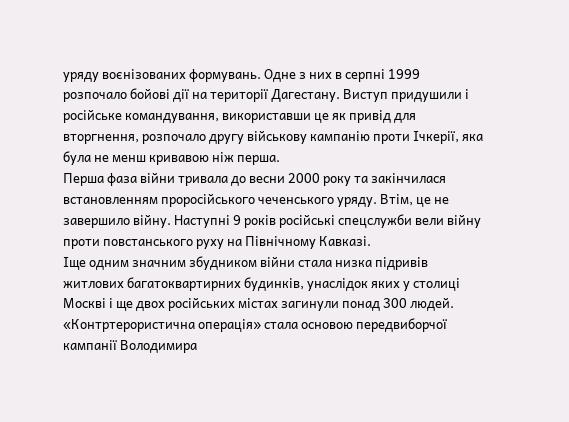уряду воєнізованих формувань. Одне з них в серпні 1999 розпочало бойові дії на території Дагестану. Виступ придушили і російське командування, використавши це як привід для вторгнення, розпочало другу військову кампанію проти Ічкерії, яка була не менш кривавою ніж перша.
Перша фаза війни тривала до весни 2000 року та закінчилася встановленням проросійського чеченського уряду. Втім, це не завершило війну. Наступні 9 років російські спецслужби вели війну проти повстанського руху на Північному Кавказі.
Іще одним значним збудником війни стала низка підривів житлових багатоквартирних будинків, унаслідок яких у столиці Москві і ще двох російських містах загинули понад 300 людей. «Контртерористична операція» стала основою передвиборчої кампанії Володимира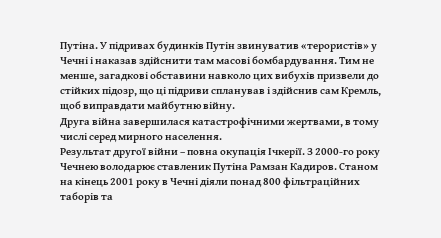Путіна. У підривах будинків Путін звинуватив «терористів» у Чечні і наказав здійснити там масові бомбардування. Тим не менше, загадкові обставини навколо цих вибухів призвели до стійких підозр, що ці підриви спланував і здійснив сам Кремль, щоб виправдати майбутню війну.
Друга війна завершилася катастрофічними жертвами, в тому числі серед мирного населення.
Результат другої війни – повна окупація Ічкерії. З 2000-го року Чечнею володарює ставленик Путіна Рамзан Кадиров. Станом на кінець 2001 року в Чечні діяли понад 800 фільтраційних таборів та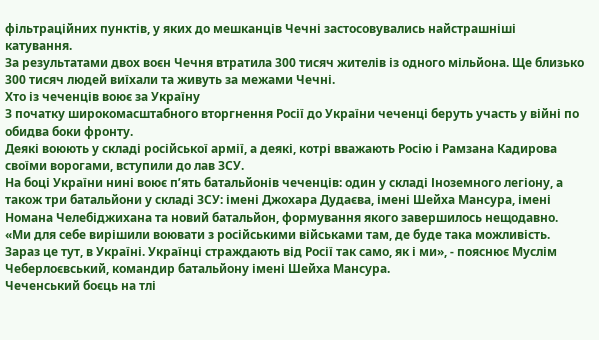фільтраційних пунктів, у яких до мешканців Чечні застосовувались найстрашніші катування.
За результатами двох воєн Чечня втратила 300 тисяч жителів із одного мільйона. Ще близько 300 тисяч людей виїхали та живуть за межами Чечні.
Хто із чеченців воює за Україну
З початку широкомасштабного вторгнення Росії до України чеченці беруть участь у війні по обидва боки фронту.
Деякі воюють у складі російської армії, а деякі, котрі вважають Росію і Рамзана Кадирова своїми ворогами, вступили до лав ЗСУ.
На боці України нині воює п’ять батальйонів чеченців: один у складі Іноземного легіону, а також три батальйони у складі ЗСУ: імені Джохара Дудаєва, імені Шейха Мансура, імені Номана Челебіджихана та новий батальйон, формування якого завершилось нещодавно.
«Ми для себе вирішили воювати з російськими військами там, де буде така можливість. Зараз це тут, в Україні. Українці страждають від Росії так само, як і ми», - пояснює Муслім Чеберлоєвський, командир батальйону імені Шейха Мансура.
Чеченський боєць на тлі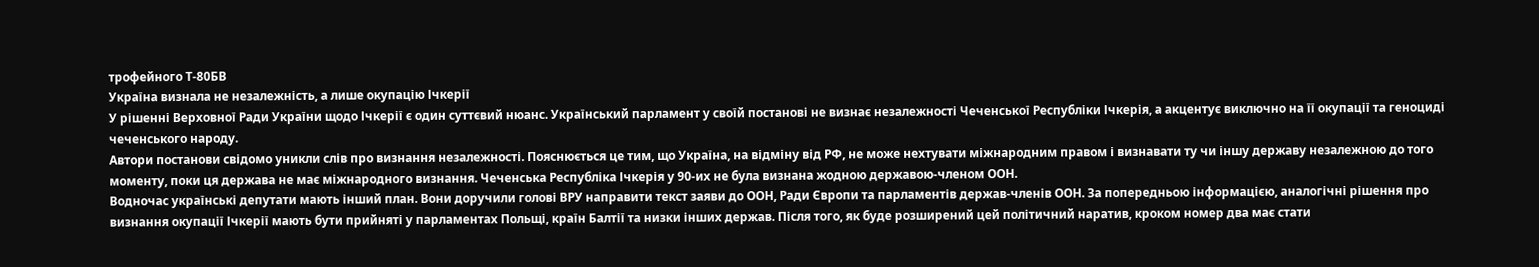трофейного Т-80БВ
Україна визнала не незалежність, а лише окупацію Ічкерії
У рішенні Верховної Ради України щодо Ічкерії є один суттєвий нюанс. Український парламент у своїй постанові не визнає незалежності Чеченської Республіки Ічкерія, а акцентує виключно на її окупації та геноциді чеченського народу.
Автори постанови свідомо уникли слів про визнання незалежності. Пояснюється це тим, що Україна, на відміну від РФ, не може нехтувати міжнародним правом і визнавати ту чи іншу державу незалежною до того моменту, поки ця держава не має міжнародного визнання. Чеченська Республіка Ічкерія у 90-их не була визнана жодною державою-членом ООН.
Водночас українські депутати мають інший план. Вони доручили голові ВРУ направити текст заяви до ООН, Ради Європи та парламентів держав-членів ООН. За попередньою інформацією, аналогічні рішення про визнання окупації Ічкерії мають бути прийняті у парламентах Польщі, країн Балтії та низки інших держав. Після того, як буде розширений цей політичний наратив, кроком номер два має стати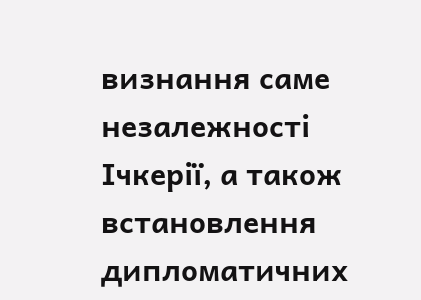визнання саме незалежності Ічкерії, а також встановлення дипломатичних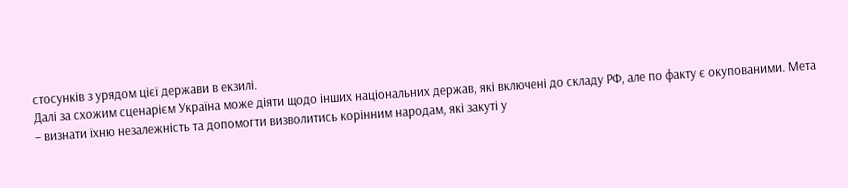стосунків з урядом цієї держави в екзилі.
Далі за схожим сценарієм Україна може діяти щодо інших національних держав, які включені до складу РФ, але по факту є окупованими. Мета – визнати їхню незалежність та допомогти визволитись корінним народам, які закуті у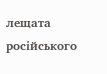лещата російського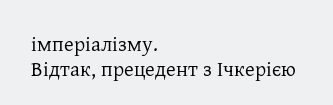імперіалізму.
Відтак, прецедент з Ічкерією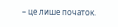– це лише початок.